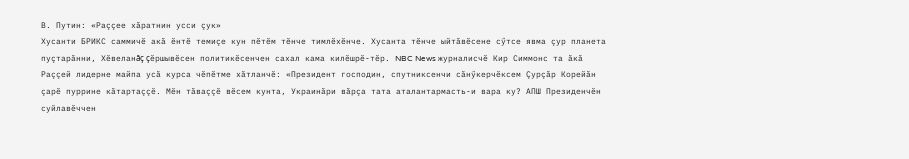В. Путин: «Раççее хăратнин усси çук»
Хусанти БРИКС саммичӗ акă ӗнтӗ темиçе кун пӗтӗм тӗнче тимлӗхӗнче. Хусанта тӗнче ыйтăвӗсене сӳтсе явма çур планета пуçтарăнни, Хӗвеланăç çӗршывӗсен политикӗсенчен сахал кама килӗшрӗ-тӗр. NBC News журналисчӗ Кир Симмонс та ăкă Раççей лидерне майпа усă курса чӗпӗтме хăтланчӗ: «Президент господин, спутниксенчи сăнӳкерчӗксем Çурçăр Корейăн çарӗ пуррине кăтартаççӗ. Мӗн тăваççӗ вӗсем кунта, Украинăри вăрçа тата аталантармасть-и вара ку? АПШ Президенчӗн суйлавӗччен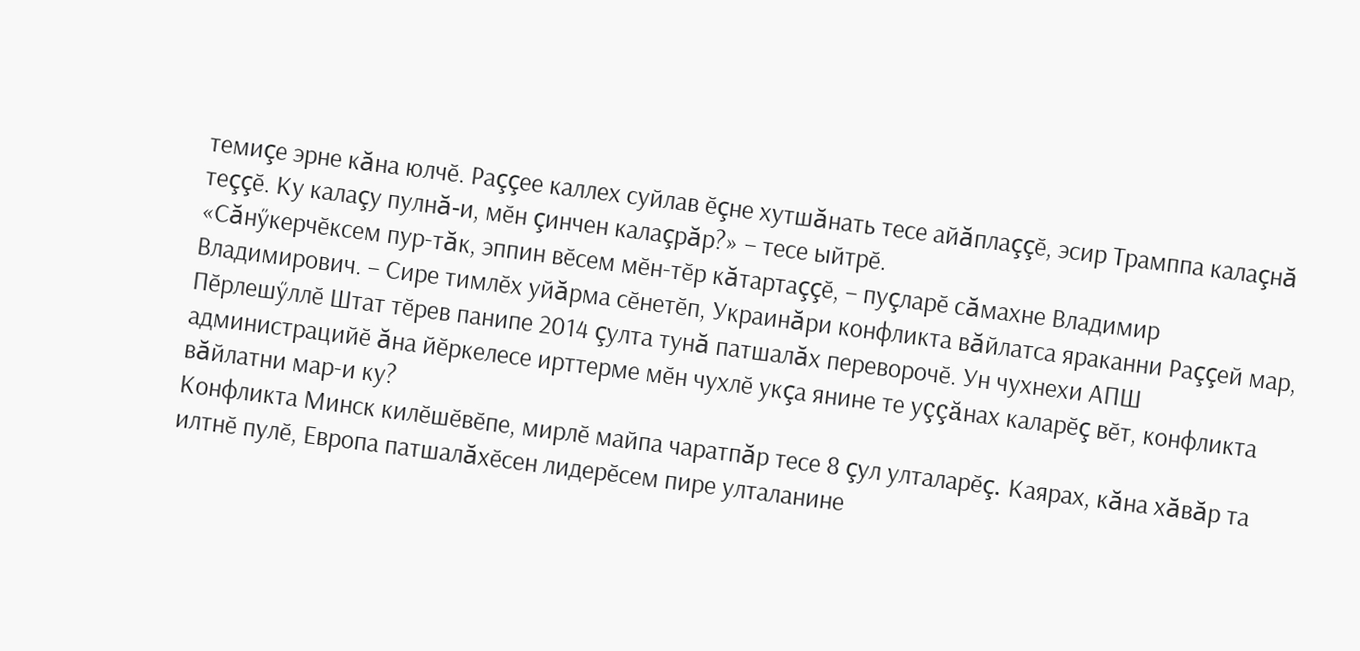темиçе эрне кăна юлчӗ. Раççее каллех суйлав ӗçне хутшăнать тесе айăплаççӗ, эсир Трамппа калаçнă теççӗ. Ку калаçу пулнă-и, мӗн çинчен калаçрăр?» – тесе ыйтрӗ.
«Сăнӳкерчӗксем пур-тăк, эппин вӗсем мӗн-тӗр кăтартаççӗ, – пуçларӗ сăмахне Владимир Владимирович. – Сире тимлӗх уйăрма сӗнетӗп, Украинăри конфликта вăйлатса яраканни Раççей мар, Пӗрлешӳллӗ Штат тӗрев панипе 2014 çулта тунă патшалăх переворочӗ. Ун чухнехи АПШ администрацийӗ ăна йӗркелесе ирттерме мӗн чухлӗ укçа янине те уççăнах каларӗç вӗт, конфликта вăйлатни мар-и ку?
Конфликта Минск килӗшӗвӗпе, мирлӗ майпа чаратпăр тесе 8 çул улталарӗç. Каярах, кăна хăвăр та илтнӗ пулӗ, Европа патшалăхӗсен лидерӗсем пире улталанине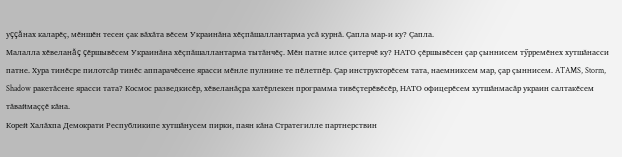уççăнах каларӗç, мӗншӗн тесен çак вăхăта вӗсем Украинăна хӗçпăшаллантарма усă курнă. Çапла мар-и ку? Çапла.
Малалла хӗвеланăç çӗршывӗсем Украинăна хӗçпăшаллантарма тытăнчӗç. Мӗн патне илсе çитерчӗ ку? НАТО çӗршывӗсен çар çыннисем тӳрремӗнех хутшăнасси патне. Хура тинӗсре пилотсăр тинӗс аппарачӗсене ярасси мӗнле пулнине те пӗлетпӗр. Çар инструкторӗсем тата, наемниксем мар, çар çыннисем. ATAMS, Storm, Shadow ракетăсене ярасси тата? Космос разведкисӗр, хӗвеланăçра хатӗрлекен программа тивӗçтерӗвӗсӗр, НАТО офицерӗсем хутшăнмасăр украин салтакӗсем тăваймаççӗ кăна.
Корей Халăхпа Демократи Республикипе хутшăнусем пирки, паян кăна Стратегилле партнерствин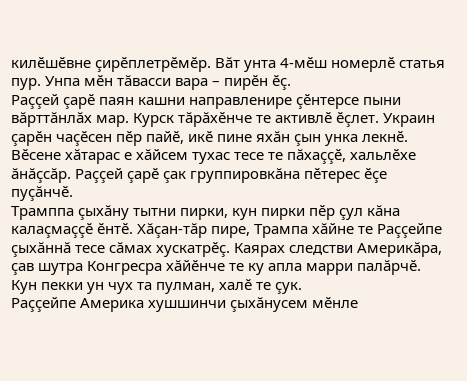килӗшӗвне çирӗплетрӗмӗр. Вăт унта 4-мӗш номерлӗ статья пур. Унпа мӗн тăвасси вара – пирӗн ӗç.
Раççей çарӗ паян кашни направленире çӗнтерсе пыни вăрттăнлăх мар. Курск тăрăхӗнче те активлӗ ӗçлет. Украин çарӗн чаçӗсен пӗр пайӗ, икӗ пине яхăн çын унка лекнӗ. Вӗсене хăтарас е хăйсем тухас тесе те пăхаççӗ, хальлӗхе ăнăçсăр. Раççей çарӗ çак группировкăна пӗтерес ӗçе пуçăнчӗ.
Трамппа çыхăну тытни пирки, кун пирки пӗр çул кăна калаçмаççӗ ӗнтӗ. Хăçан-тăр пире, Трампа хăйне те Раççейпе çыхăннă тесе сăмах хускатрӗç. Каярах следстви Америкăра, çав шутра Конгресра хăйӗнче те ку апла марри палăрчӗ. Кун пекки ун чух та пулман, халӗ те çук.
Раççейпе Америка хушшинчи çыхăнусем мӗнле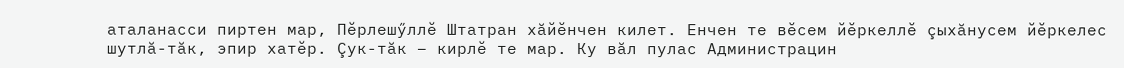аталанасси пиртен мар, Пӗрлешӳллӗ Штатран хăйӗнчен килет. Енчен те вӗсем йӗркеллӗ çыхăнусем йӗркелес шутлă-тăк, эпир хатӗр. Çук-тăк – кирлӗ те мар. Ку вăл пулас Администрацин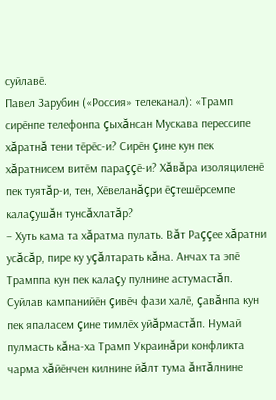суйлавӗ.
Павел Зарубин («Россия» телеканал): «Трамп сирӗнпе телефонпа çыхăнсан Мускава перессипе хăратнă тени тӗрӗс-и? Сирӗн çине кун пек хăратнисем витӗм параççӗ-и? Хăвăра изоляциленӗ пек туятăр-и, тен, Хӗвеланăçри ӗçтешӗрсемпе калаçушăн тунсăхлатăр?
– Хуть кама та хăратма пулать. Вăт Раççее хăратни усăсăр, пире ку уçăлтарать кăна. Анчах та эпӗ Трамппа кун пек калаçу пулнине астумастăп. Суйлав кампанийӗн çивӗч фази халӗ, çавăнпа кун пек япаласем çине тимлӗх уйăрмастăп. Нумай пулмасть кăна-ха Трамп Украинăри конфликта чарма хăйӗнчен килнине йăлт тума ăнтăлнине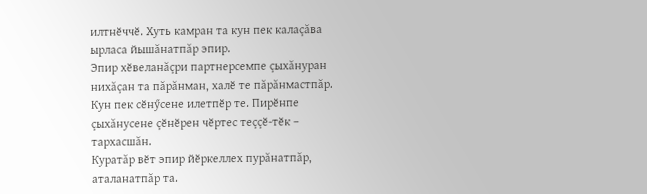илтнӗччӗ. Хуть камран та кун пек калаçăва ырласа йышăнатпăр эпир.
Эпир хӗвеланăçри партнерсемпе çыхăнуран нихăçан та пăрăнман, халӗ те пăрăнмастпăр. Кун пек сӗнӳсене илетпӗр те. Пирӗнпе çыхăнусене çӗнӗрен чӗртес теççӗ-тӗк – тархасшăн.
Куратăр вӗт эпир йӗркеллех пурăнатпăр, аталанатпăр та.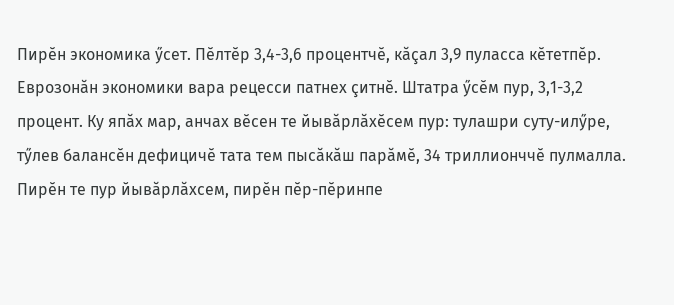Пирӗн экономика ӳсет. Пӗлтӗр 3,4-3,6 процентчӗ, кăçал 3,9 пуласса кӗтетпӗр. Еврозонăн экономики вара рецесси патнех çитнӗ. Штатра ӳсӗм пур, 3,1-3,2 процент. Ку япăх мар, анчах вӗсен те йывăрлăхӗсем пур: тулашри суту-илӳре, тӳлев балансӗн дефицичӗ тата тем пысăкăш парăмӗ, 34 триллионччӗ пулмалла.
Пирӗн те пур йывăрлăхсем, пирӗн пӗр-пӗринпе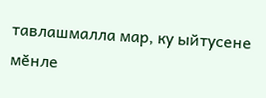тавлашмалла мар, ку ыйтусене мӗнле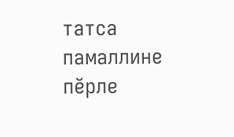татса памаллине пӗрле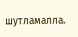шутламалла.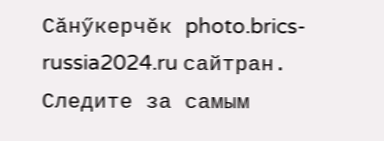Сăнӳкерчӗк photo.brics-russia2024.ru сайтран.
Следите за самым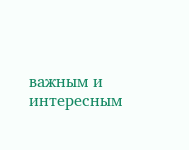важным и интересным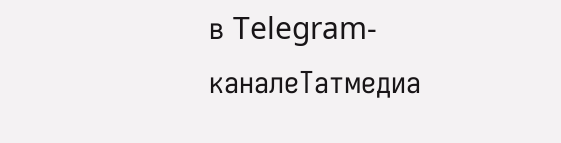в Telegram-каналеТатмедиа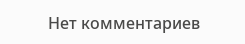Нет комментариев